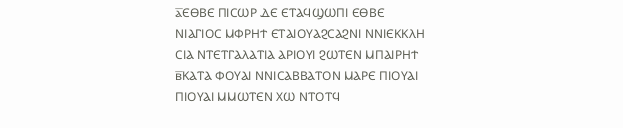ⲁ̅ⲈⲐⲂⲈ ⲠⲒⲤⲰⲢ ⲆⲈ ⲈⲦⲀϤϢⲰⲠⲒ ⲈⲐⲂⲈ ⲚⲒⲀⲄⲒⲞⲤ ⲘⲪⲢⲎϮ ⲈⲦⲀⲒⲞⲨⲀϨⲤⲀϨⲚⲒ ⲚⲚⲒⲈⲔⲔⲖⲎ ⲤⲒⲀ ⲚⲦⲈⲦⲄⲀⲖⲀⲦⲒⲀ ⲀⲢⲒⲞⲨⲒ ϨⲰⲦⲈⲚ ⲘⲠⲀⲒⲢⲎϮ
ⲃ̅ⲔⲀⲦⲀ ⲪⲞⲨⲀⲒ ⲚⲚⲒⲤⲀⲂⲂⲀⲦⲞⲚ ⲘⲀⲢⲈ ⲠⲒⲞⲨⲀⲒ ⲠⲒⲞⲨⲀⲒ ⲘⲘⲰⲦⲈⲚ ⲬⲰ ⲚⲦⲞⲦϤ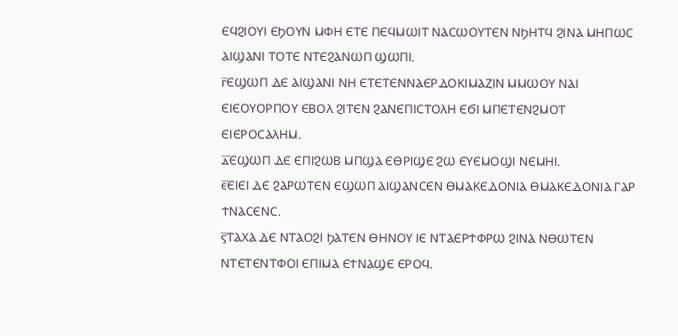ⲈϤϨⲒⲞⲨⲒ ⲈϦⲞⲨⲚ ⲘⲪⲎ ⲈⲦⲈ ⲠⲈϤⲘⲰⲒⲦ ⲚⲀⲤⲰⲞⲨⲦⲈⲚ ⲚϦⲎⲦϤ ϨⲒⲚⲀ ⲘⲎⲠⲰⲤ ⲀⲒϢⲀⲚⲒ ⲦⲞⲦⲈ ⲚⲦⲈϨⲀⲚⲰⲠ ϢⲰⲠⲒ.
ⲅ̅ⲈϢⲰⲠ ⲆⲈ ⲀⲒϢⲀⲚⲒ ⲚⲎ ⲈⲦⲈⲦⲈⲚⲚⲀⲈⲢⲆⲞⲔⲒⲘⲀⲌⲒⲚ ⲘⲘⲰⲞⲨ ⲚⲀⲒ ⲈⲒⲈⲞⲨⲞⲢⲠⲞⲨ ⲈⲂⲞⲖ ϨⲒⲦⲈⲚ ϨⲀⲚⲈⲠⲒⲤⲦⲞⲖⲎ ⲈϬⲒ ⲘⲠⲈⲦⲈⲚϨⲘⲞⲦ ⲈⲒⲈⲢⲞⲤⲀⲖⲎⲘ.
ⲇ̅ⲈϢⲰⲠ ⲆⲈ ⲈⲠⲒϨⲰⲂ ⲘⲠϢⲀ ⲈⲐⲢⲒϢⲈ ϨⲰ ⲈⲨⲈⲘⲞϢⲒ ⲚⲈⲘⲎⲒ.
ⲉ̅ⲈⲒⲈⲒ ⲆⲈ ϨⲀⲢⲰⲦⲈⲚ ⲈϢⲰⲠ ⲀⲒϢⲀⲚⲤⲈⲚ ⲐⲘⲀⲔⲈⲆⲞⲚⲒⲀ ⲐⲘⲀⲔⲈⲆⲞⲚⲒⲀ ⲄⲀⲢ ϮⲚⲀⲤⲈⲚⲤ.
ⲋ̅ⲦⲀⲬⲀ ⲆⲈ ⲚⲦⲀⲞϨⲒ ϦⲀⲦⲈⲚ ⲐⲎⲚⲞⲨ ⲒⲈ ⲚⲦⲀⲈⲢϮⲪⲢⲰ ϨⲒⲚⲀ ⲚⲐⲰⲦⲈⲚ ⲚⲦⲈⲦⲈⲚⲦⲪⲞⲒ ⲈⲠⲒⲘⲀ ⲈϮⲚⲀϢⲈ ⲈⲢⲞϤ.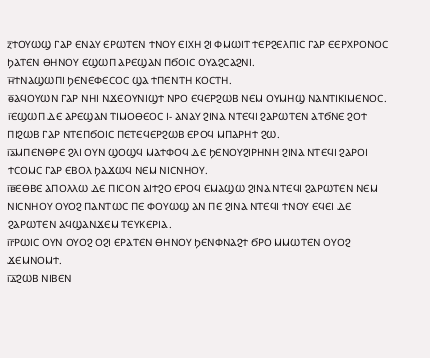ⲍ̅ϮⲞⲨⲰϢ ⲄⲀⲢ ⲈⲚⲀⲨ ⲈⲢⲰⲦⲈⲚ ϮⲚⲞⲨ ⲈⲒⲬⲎ ϨⲒ ⲪⲘⲰⲒⲦ ϮⲈⲢϨⲈⲖⲠⲒⲤ ⲄⲀⲢ ⲈⲈⲢⲬⲢⲞⲚⲞⲤ ϦⲀⲦⲈⲚ ⲐⲎⲚⲞⲨ ⲈϢⲰⲠ ⲀⲢⲈϢⲀⲚ ⲠϬⲞⲒⲤ ⲞⲨⲀϨⲤⲀϨⲚⲒ.
ⲏ̅ϮⲚⲀϢⲰⲠⲒ ϦⲈⲚⲈⲪⲈⲤⲞⲤ ϢⲀ ϮⲠⲈⲚⲦⲎ ⲔⲞⲤⲦⲎ.
ⲑ̅ⲀϤⲞⲨⲰⲚ ⲄⲀⲢ ⲚⲎⲒ ⲚϪⲈⲞⲨⲚⲒϢϮ ⲚⲢⲞ ⲈϤⲈⲢϨⲰⲂ ⲚⲈⲘ ⲞⲨⲘⲎϢ ⲚⲀⲚⲦⲒⲔⲒⲘⲈⲚⲞⲤ.
ⲓ̅ⲈϢⲰⲠ ⲆⲈ ⲀⲢⲈϢⲀⲚ ⲦⲒⲘⲞⲐⲈⲞⲤ Ⲓ- ⲀⲚⲀⲨ ϨⲒⲚⲀ ⲚⲦⲈϤⲒ ϨⲀⲢⲰⲦⲈⲚ ⲀⲦϬⲚⲈ ϨⲞϮ ⲠⲒϨⲰⲂ ⲄⲀⲢ ⲚⲦⲈⲠϬⲞⲒⲤ ⲠⲈⲦⲈϤⲈⲢϨⲰⲂ ⲈⲢⲞϤ ⲘⲠⲀⲢⲎϮ ϨⲰ.
ⲓ̅ⲁ̅ⲘⲠⲈⲚⲐⲢⲈ ϨⲖⲒ ⲞⲨⲚ ϢⲞϢϤ ⲘⲀϮⲪⲞϤ ⲆⲈ ϦⲈⲚⲞⲨϨⲒⲢⲎⲚⲎ ϨⲒⲚⲀ ⲚⲦⲈϤⲒ ϨⲀⲢⲞⲒ ϮⲤⲞⲘⲤ ⲄⲀⲢ ⲈⲂⲞⲖ ϦⲀϪⲰϤ ⲚⲈⲘ ⲚⲒⲤⲚⲎⲞⲨ.
ⲓ̅ⲃ̅ⲈⲐⲂⲈ ⲀⲠⲞⲖⲖⲰ ⲆⲈ ⲠⲒⲤⲞⲚ ⲀⲒϮϨⲞ ⲈⲢⲞϤ ⲈⲘⲀϢⲰ ϨⲒⲚⲀ ⲚⲦⲈϤⲒ ϨⲀⲢⲰⲦⲈⲚ ⲚⲈⲘ ⲚⲒⲤⲚⲎⲞⲨ ⲞⲨⲞϨ ⲠⲀⲚⲦⲰⲤ ⲠⲈ ⲪⲞⲨⲰϢ ⲀⲚ ⲠⲈ ϨⲒⲚⲀ ⲚⲦⲈϤⲒ ϮⲚⲞⲨ ⲈϤⲈⲒ ⲆⲈ ϨⲀⲢⲰⲦⲈⲚ ⲀϤϢⲀⲚϪⲈⲘ ⲦⲈⲨⲔⲈⲢⲒⲀ.
ⲓ̅ⲅ̅ⲢⲰⲒⲤ ⲞⲨⲚ ⲞⲨⲞϨ ⲞϨⲒ ⲈⲢⲀⲦⲈⲚ ⲐⲎⲚⲞⲨ ϦⲈⲚⲪⲚⲀϨϮ ϬⲢⲞ ⲘⲘⲰⲦⲈⲚ ⲞⲨⲞϨ ϪⲈⲘⲚⲞⲘϮ.
ⲓ̅ⲇ̅ϨⲰⲂ ⲚⲒⲂⲈⲚ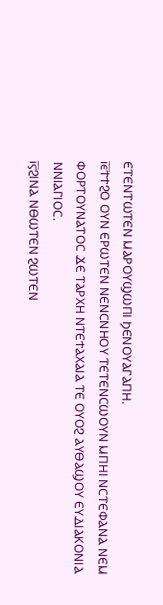ⲈⲦⲈⲚⲦⲰⲦⲈⲚ ⲘⲀⲢⲞⲨϢⲰⲠⲒ ϦⲈⲚⲞⲨⲀⲄⲀⲠⲎ.
ⲓ̅ⲉ̅ϮϮϨⲞ ⲞⲨⲚ ⲈⲢⲰⲦⲈⲚ ⲚⲈⲚⲤⲚⲎⲞⲨ ⲦⲈⲦⲈⲚⲤⲰⲞⲨⲚ ⲘⲠⲎⲒ ⲚⲤⲦⲈⲪⲀⲚⲀ ⲚⲈⲘ ⲪⲞⲢⲦⲞⲨⲚⲀⲦⲞⲤ ϪⲈ ⲦⲀⲢⲬⲎ ⲚⲦⲈϮⲀⲬⲀⲒⲀ ⲦⲈ ⲞⲨⲞϨ ⲀⲨⲐⲀϢⲞⲨ ⲈⲨⲆⲒⲀⲔⲞⲚⲒⲀ ⲚⲚⲒⲀⲄⲒⲞⲤ.
ⲓ̅ⲋ̅ϨⲒⲚⲀ ⲚⲐⲰⲦⲈⲚ ϨⲰⲦⲈⲚ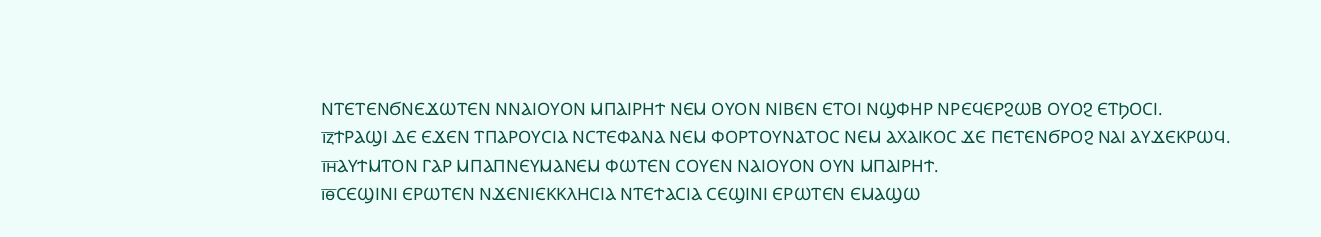ⲚⲦⲈⲦⲈⲚϬⲚⲈϪⲰⲦⲈⲚ ⲚⲚⲀⲒⲞⲨⲞⲚ ⲘⲠⲀⲒⲢⲎϮ ⲚⲈⲘ ⲞⲨⲞⲚ ⲚⲒⲂⲈⲚ ⲈⲦⲞⲒ ⲚϢⲪⲎⲢ ⲚⲢⲈϤⲈⲢϨⲰⲂ ⲞⲨⲞϨ ⲈⲦϦⲞⲤⲒ.
ⲓ̅ⲍ̅ϮⲢⲀϢⲒ ⲆⲈ ⲈϪⲈⲚ ⲦⲠⲀⲢⲞⲨⲤⲒⲀ ⲚⲤⲦⲈⲪⲀⲚⲀ ⲚⲈⲘ ⲪⲞⲢⲦⲞⲨⲚⲀⲦⲞⲤ ⲚⲈⲘ ⲀⲬⲀⲒⲔⲞⲤ ϪⲈ ⲠⲈⲦⲈⲚϬⲢⲞϨ ⲚⲀⲒ ⲀⲨϪⲈⲔⲢⲰϤ.
ⲓ̅ⲏ̅ⲀⲨϮⲘⲦⲞⲚ ⲄⲀⲢ ⲘⲠⲀⲠⲚⲈⲨⲘⲀⲚⲈⲘ ⲪⲰⲦⲈⲚ ⲤⲞⲨⲈⲚ ⲚⲀⲒⲞⲨⲞⲚ ⲞⲨⲚ ⲘⲠⲀⲒⲢⲎϮ.
ⲓ̅ⲑ̅ⲤⲈϢⲒⲚⲒ ⲈⲢⲰⲦⲈⲚ ⲚϪⲈⲚⲒⲈⲔⲔⲖⲎⲤⲒⲀ ⲚⲦⲈϮⲀⲤⲒⲀ ⲤⲈϢⲒⲚⲒ ⲈⲢⲰⲦⲈⲚ ⲈⲘⲀϢⲰ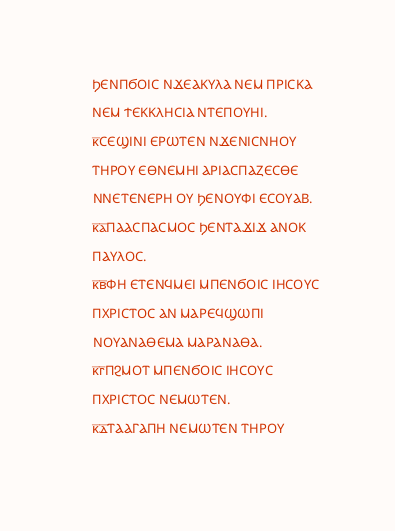ϦⲈⲚⲠϬⲞⲒⲤ ⲚϪⲈⲀⲔⲨⲖⲀ ⲚⲈⲘ ⲠⲢⲒⲤⲔⲀ ⲚⲈⲘ ϮⲈⲔⲔⲖⲎⲤⲒⲀ ⲚⲦⲈⲠⲞⲨⲎⲒ.
ⲕ̅ⲤⲈϢⲒⲚⲒ ⲈⲢⲰⲦⲈⲚ ⲚϪⲈⲚⲒⲤⲚⲎⲞⲨ ⲦⲎⲢⲞⲨ ⲈⲐⲚⲈⲘⲎⲒ ⲀⲢⲒⲀⲤⲠⲀⲌⲈⲤⲐⲈ ⲚⲚⲈⲦⲈⲚⲈⲢⲎ ⲞⲨ ϦⲈⲚⲞⲨⲪⲒ ⲈⲤⲞⲨⲀⲂ.
ⲕ̅ⲁ̅ⲠⲀⲀⲤⲠⲀⲤⲘⲞⲤ ϦⲈⲚⲦⲀϪⲒϪ ⲀⲚⲞⲔ ⲠⲀⲨⲖⲞⲤ.
ⲕ̅ⲃ̅ⲪⲎ ⲈⲦⲈⲚϤⲘⲈⲒ ⲘⲠⲈⲚϬⲞⲒⲤ ⲒⲎⲤⲞⲨⲤ ⲠⲬⲢⲒⲤⲦⲞⲤ ⲀⲚ ⲘⲀⲢⲈϤϢⲰⲠⲒ ⲚⲞⲨⲀⲚⲀⲐⲈⲘⲀ ⲘⲀⲢⲀⲚⲀⲐⲀ.
ⲕ̅ⲅ̅ⲠϨⲘⲞⲦ ⲘⲠⲈⲚϬⲞⲒⲤ ⲒⲎⲤⲞⲨⲤ ⲠⲬⲢⲒⲤⲦⲞⲤ ⲚⲈⲘⲰⲦⲈⲚ.
ⲕ̅ⲇ̅ⲦⲀⲀⲄⲀⲠⲎ ⲚⲈⲘⲰⲦⲈⲚ ⲦⲎⲢⲞⲨ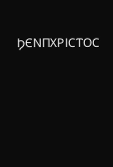ϦⲈⲚⲠⲬⲢⲒⲤⲦⲞⲤ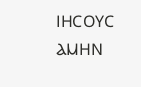ⲒⲎⲤⲞⲨⲤ ⲀⲘⲎⲚ